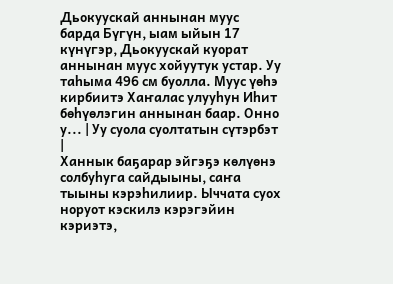Дьокуускай аннынан муус барда Бүгүн, ыам ыйын 17 күнүгэр, Дьокуускай куорат аннынан муус хойуутук устар. Уу таһыма 496 см буолла. Муус үөһэ кирбиитэ Хаҥалас улууһун Иһит бөһүөлэгин аннынан баар. Онно у... | Уу суола суолтатын сүтэрбэт |
Ханнык баҕарар эйгэҕэ көлүөнэ солбуһуга сайдыыны, саҥа тыыны кэрэһилиир. Ыччата суох норуот кэскилэ кэрэгэйин кэриэтэ,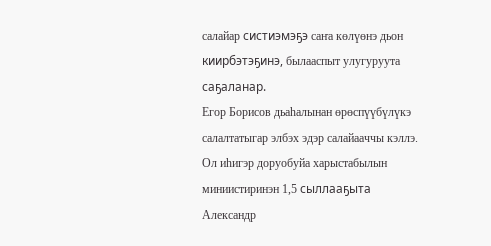салайар систиэмэҕэ саҥа көлүөнэ дьон киирбэтэҕинэ, былааспыт улугуруута саҕаланар.
Егор Борисов дьаһалынан өрөспүүбүлүкэ салалтатыгар элбэх эдэр салайааччы кэллэ. Ол иһигэр доруобуйа харыстабылын миниистиринэн 1,5 сыллааҕыта Александр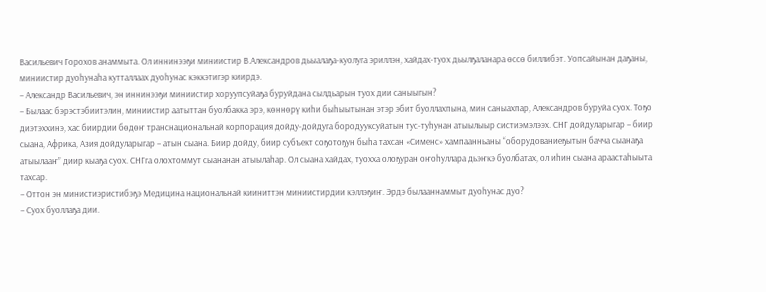Васильевич Горохов анаммыта. Ол иннинээҕи миниистир В.Александров дьыалаҕа-куолуга эриллэн, хайдах-туох дьылҕаланара өссө биллибэт. Уопсайынан даҕаны, миниистир дуоһунаһа кутталлаах дуоһунас кэккэтигэр киирдэ.
– Александр Васильевич, эн иннинээҕи миниистир хоруупсуйаҕа буруйдана сылдьарын туох дии саныыгын?
– Былаас бэрэстэбиитэлин, миниистир аатыттан буолбакка эрэ, көннөрү киһи быһыытынан этэр эбит буоллахпына, мин саныахпар, Александров буруйа суох. Тоҕо диэтэххинэ, хас биирдии бөдөҥ транснациональнай корпорация дойду-дойдуга бородууксуйатын тус-туһунан атыылыыр систиэмэлээх. СНГ дойдуларыгар – биир сыана, Африка, Азия дойдуларыгар – атын сыана. Биир дойду, биир субъект соҕотоҕун быһа тахсан «Сименс» хампаанньаны “оборудованиеҕытын бачча сыанаҕа атыылааҥ” диир кыаҕа суох. СНГга олохтоммут сыананан атыылаһар. Ол сыана хайдах, туохха олоҕуран оҥоһуллара дьэҥкэ буолбатах, ол иһин сыана араастаһыыта тахсар.
– Оттон эн министиэристибэҕэ Медицина национальнай кииниттэн миниистирдии кэллэҕиҥ. Эрдэ былааннаммыт дуоһунас дуо?
– Суох буоллаҕа дии.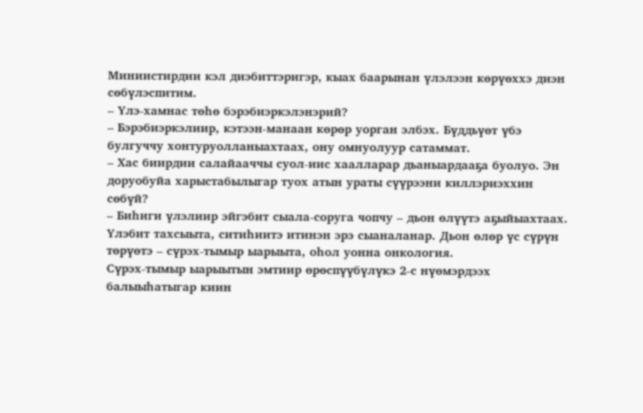Миниистирдии кэл диэбиттэригэр, кыах баарынан үлэлээн көрүөххэ диэн сөбүлэспитим.
– Үлэ-хамнас төһө бэрэбиэркэлэнэрий?
– Бэрэбиэркэлиир, кэтээн-манаан көрөр уорган элбэх. Бүддьүөт үбэ булгуччу хонтуруолланыахтаах, ону омнуолуур сатаммат.
– Хас биирдии салайааччы суол-иис хаалларар дьаныардааҕа буолуо. Эн доруобуйа харыстабылыгар туох атын ураты сүүрээни киллэриэххин сөбүй?
– Биһиги үлэлиир эйгэбит сыала-соруга чопчу – дьон өлүүтэ аҕыйыахтаах. Үлэбит тахсыыта, ситиһиитэ итинэн эрэ сыаналанар. Дьон өлөр үс сүрүн төрүөтэ – сүрэх-тымыр ыарыыта, оһол уонна онкология.
Сүрэх-тымыр ыарыытын эмтиир өрөспүүбүлүкэ 2-с нүөмэрдээх балыыһатыгар киин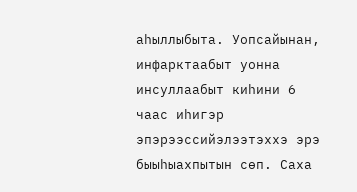аһыллыбыта. Уопсайынан, инфарктаабыт уонна инсуллаабыт киһини 6 чаас иһигэр эпэрээссийэлээтэххэ эрэ быыһыахпытын сөп. Саха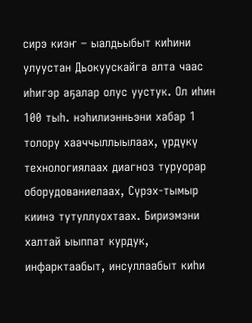сирэ киэҥ – ыалдьыбыт киһини улуустан Дьокуускайга алта чаас иһигэр аҕалар олус уустук. Ол иһин 100 тыһ. нэһилиэнньэни хабар 1 толору хааччыллыылаах, үрдүкү технологиялаах диагноз туруорар оборудованиелаах, Сүрэх-тымыр киинэ тутуллуохтаах. Бириэмэни халтай ыыппат курдук, инфарктаабыт, инсуллаабыт киһи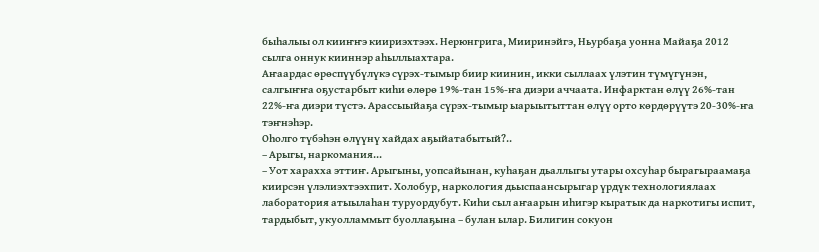быһалыы ол кииҥҥэ киириэхтээх. Нерюнгрига, Мииринэйгэ, Ньурбаҕа уонна Майаҕа 2012 сылга оннук кииннэр аһыллыахтара.
Аҥаардас өрөспүүбүлүкэ сүрэх-тымыр биир киинин, икки сыллаах үлэтин түмүгүнэн, салгыҥҥа оҕустарбыт киһи өлөрө 19%-тан 15%-ҥа диэри аччаата. Инфарктан өлүү 26%-тан 22%-ҥа диэри түстэ. Арассыыйаҕа сүрэх-тымыр ыарыытыттан өлүү орто көрдөрүүтэ 20-30%-ҥа тэҥнэһэр.
Оһолго түбэһэн өлүүнү хайдах аҕыйатабытый?..
– Арыгы, наркомания...
– Уот харахха эттиҥ. Арыгыны, уопсайынан, куһаҕан дьаллыгы утары охсуһар бырагыраамаҕа киирсэн үлэлиэхтээхпит. Холобур, наркология дьыспаансырыгар үрдүк технологиялаах лаборатория атыылаһан туруордубут. Киһи сыл аҥаарын иһигэр кыратык да наркотигы испит, тардыбыт, укуолламмыт буоллаҕына – булан ылар. Билигин сокуон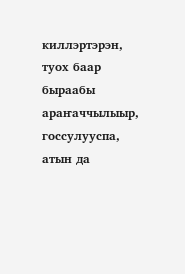киллэртэрэн, туох баар быраабы араҥаччылыыр, госсулууспа, атын да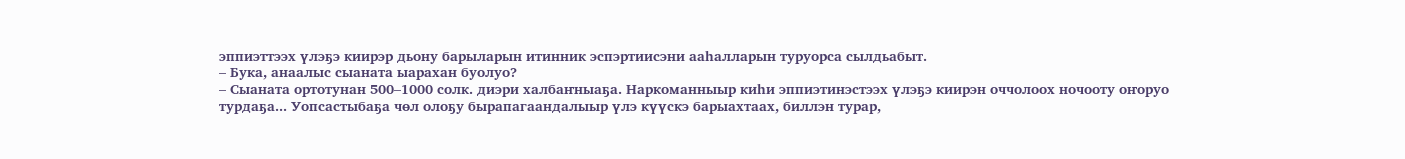эппиэттээх үлэҕэ киирэр дьону барыларын итинник эспэртиисэни ааһалларын туруорса сылдьабыт.
– Бука, анаалыс сыаната ыарахан буолуо?
– Сыаната ортотунан 500–1000 солк. диэри халбаҥныаҕа. Наркоманныыр киһи эппиэтинэстээх үлэҕэ киирэн оччолоох ночооту оҥоруо турдаҕа... Уопсастыбаҕа чөл олоҕу бырапагаандалыыр үлэ күүскэ барыахтаах, биллэн турар,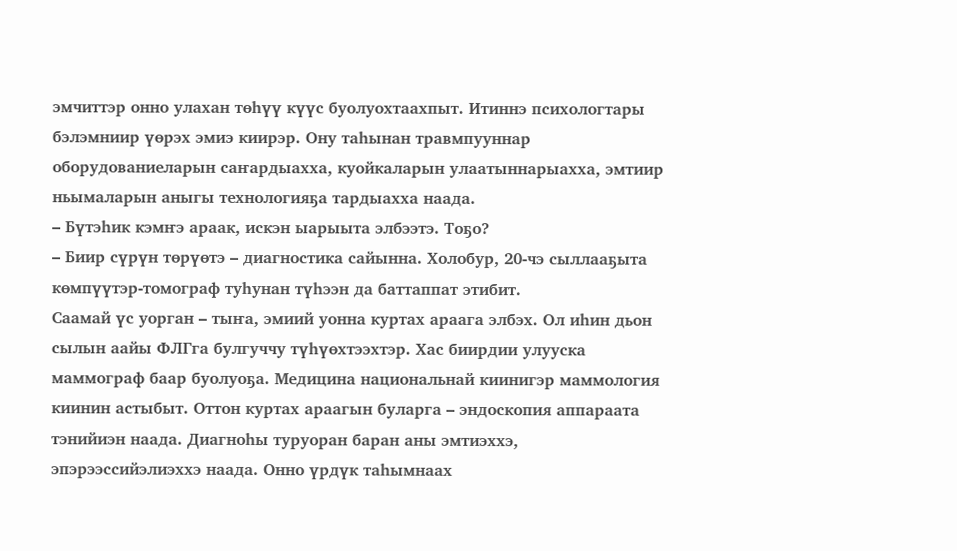эмчиттэр онно улахан төһүү күүс буолуохтаахпыт. Итиннэ психологтары бэлэмниир үөрэх эмиэ киирэр. Ону таһынан травмпууннар оборудованиеларын саҥардыахха, куойкаларын улаатыннарыахха, эмтиир ньымаларын аныгы технологияҕа тардыахха наада.
– Бүтэһик кэмҥэ араак, искэн ыарыыта элбээтэ. Тоҕо?
– Биир сүрүн төрүөтэ – диагностика сайынна. Холобур, 20-чэ сыллааҕыта көмпүүтэр-томограф туһунан түһээн да баттаппат этибит.
Саамай үс уорган – тыҥа, эмиий уонна куртах араага элбэх. Ол иһин дьон сылын аайы ФЛГга булгуччу түһүөхтээхтэр. Хас биирдии улууска маммограф баар буолуоҕа. Медицина национальнай киинигэр маммология киинин астыбыт. Оттон куртах араагын буларга – эндоскопия аппараата тэнийиэн наада. Диагноһы туруоран баран аны эмтиэххэ, эпэрээссийэлиэххэ наада. Онно үрдүк таһымнаах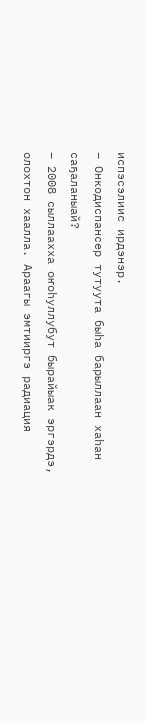испэсэлиис ирдэнэр.
– Онкодиспансер тутуута быһа барыллаан хаһан саҕаланыай?
– 2008 сыллаахха оҥоһуллубут бырайыак эргэрдэ, олохтон хаалла. Араагы эмтииргэ радиация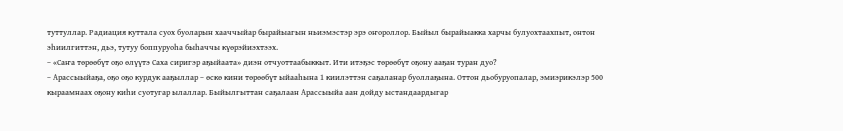туттуллар. Радиация куттала суох буоларын хааччыйар бырайыагын ньиэмэстэр эрэ оҥороллор. Быйыл бырайыакка харчы булуохтаахпыт, онтон эһиилгиттэн, дьэ, тутуу боппуруоһа быһаччы күөрэйиэхтээх.
– «Саҥа төрөөбүт оҕо өлүүтэ Саха сиригэр аҕыйаата» диэн отчуоттаабыккыт. Ити итэҕэс төрөөбүт оҕону ааҕан туран дуо?
– Арассыыйаҕа, оҕо оҕо курдук ааҕыллар – өскө кини төрөөбүт ыйааһына 1 киилэттэн саҕаланар буоллаҕына. Оттон дьобуруопалар, эмиэрикэлэр 500 кыраамнаах оҕону киһи суотугар ылаллар. Быйылгыттан саҕалаан Арассыыйа аан дойду ыстандаардыгар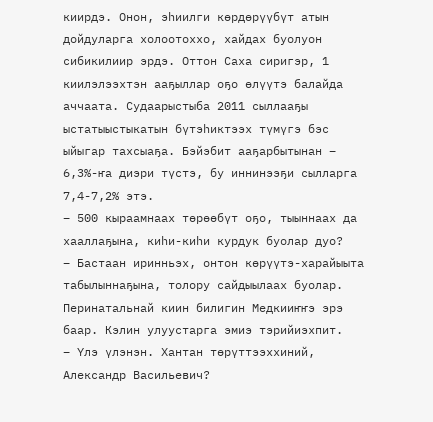киирдэ. Онон, эһиилги көрдөрүүбүт атын дойдуларга холоотоххо, хайдах буолуон сибикилиир эрдэ. Оттон Саха сиригэр, 1 киилэлээхтэн ааҕыллар оҕо өлүүтэ балайда аччаата. Судаарыстыба 2011 сыллааҕы ыстатыыстыкатын бүтэһиктээх түмүгэ бэс ыйыгар тахсыаҕа. Бэйэбит ааҕарбытынан – 6,3%-ҥа диэри түстэ, бу иннинээҕи сылларга 7,4-7,2% этэ.
– 500 кыраамнаах төрөөбүт оҕо, тыыннаах да хааллаҕына, киһи-киһи курдук буолар дуо?
– Бастаан иринньэх, онтон көрүүтэ-харайыыта табылыннаҕына, толору сайдыылаах буолар. Перинатальнай киин билигин Медкииҥҥэ эрэ баар. Кэлин улуустарга эмиэ тэрийиэхпит.
– Үлэ үлэнэн. Хантан төрүттээххиний, Александр Васильевич?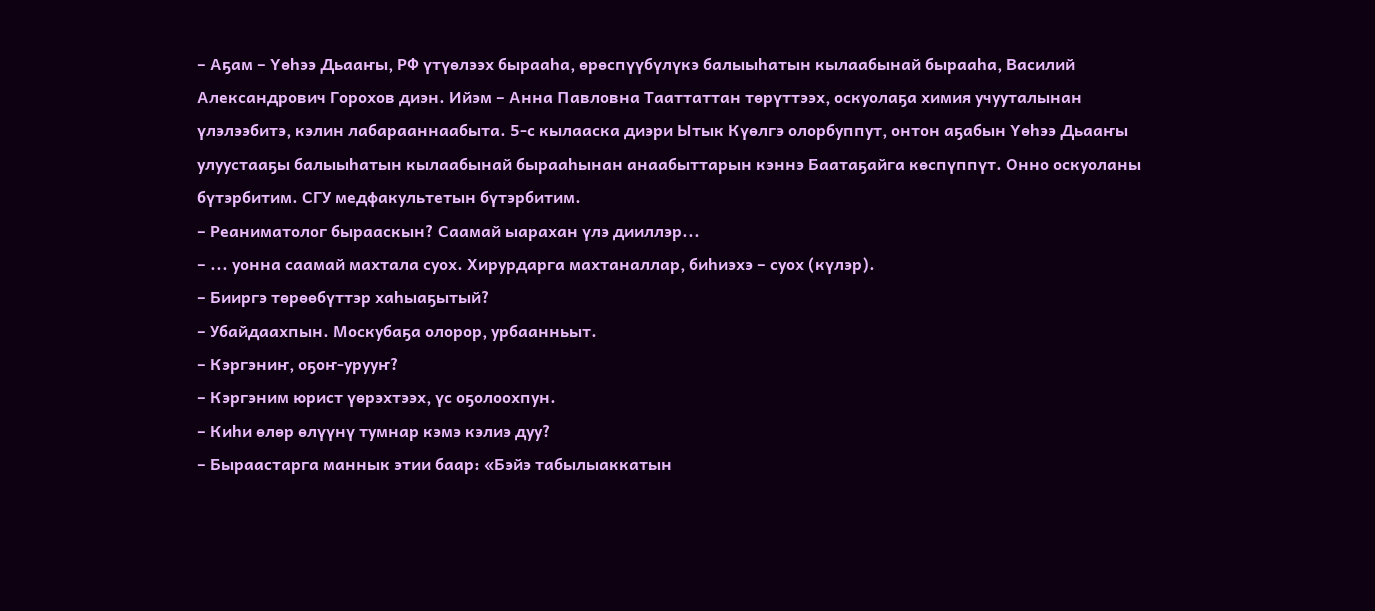– Аҕам – Үөһээ Дьааҥы, РФ үтүөлээх бырааһа, өрөспүүбүлүкэ балыыһатын кылаабынай бырааһа, Василий Александрович Горохов диэн. Ийэм – Анна Павловна Тааттаттан төрүттээх, оскуолаҕа химия учууталынан үлэлээбитэ, кэлин лабарааннаабыта. 5-с кылааска диэри Ытык Күөлгэ олорбуппут, онтон аҕабын Үөһээ Дьааҥы улуустааҕы балыыһатын кылаабынай бырааһынан анаабыттарын кэннэ Баатаҕайга көспүппүт. Онно оскуоланы бүтэрбитим. СГУ медфакультетын бүтэрбитим.
– Реаниматолог бырааскын? Саамай ыарахан үлэ дииллэр...
– ... уонна саамай махтала суох. Хирурдарга махтаналлар, биһиэхэ – суох (күлэр).
– Бииргэ төрөөбүттэр хаһыаҕытый?
– Убайдаахпын. Москубаҕа олорор, урбаанньыт.
– Кэргэниҥ, оҕоҥ-урууҥ?
– Кэргэним юрист үөрэхтээх, үс оҕолоохпун.
– Киһи өлөр өлүүнү тумнар кэмэ кэлиэ дуу?
– Быраастарга маннык этии баар: «Бэйэ табылыаккатын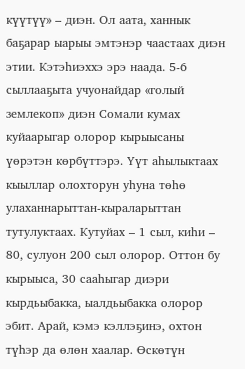күүтүү» – диэн. Ол аата, ханнык баҕарар ыарыы эмтэнэр чаастаах диэн этии. Кэтэһиэххэ эрэ наада. 5-6 сыллааҕыта учуонайдар «голый землекоп» диэн Сомали кумах куйаарыгар олорор кырыысаны үөрэтэн көрбүттэрэ. Үүт аһылыктаах кыыллар олохторун уһуна төһө улаханнарыттан-кыраларыттан тутулуктаах. Кутуйах – 1 сыл, киһи – 80, сулуон 200 сыл олорор. Оттон бу кырыыса, 30 сааһыгар диэри кырдьыбакка, ыалдьыбакка олорор эбит. Арай, кэмэ кэллэҕинэ, охтон түһэр да өлөн хаалар. Өскөтүн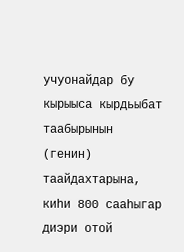учуонайдар бу кырыыса кырдьыбат таабырынын (генин) таайдахтарына, киһи 800 сааһыгар диэри отой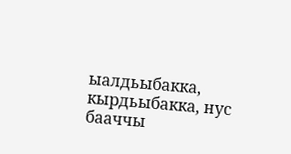ыалдьыбакка, кырдьыбакка, нус бааччы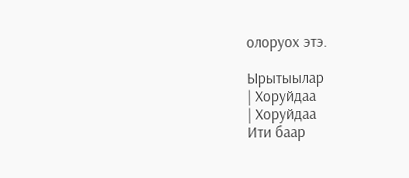олоруох этэ.

Ырытыылар
| Хоруйдаа
| Хоруйдаа
Ити баар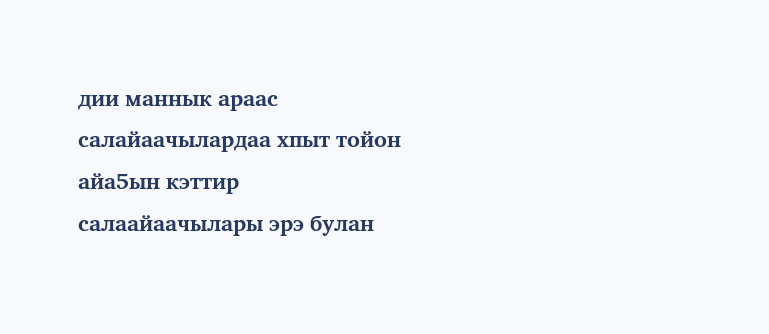дии маннык араас салайаачылардаа хпыт тойон айа5ын кэттир салаайаачылары эрэ булан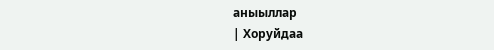аныыллар
| Хоруйдаа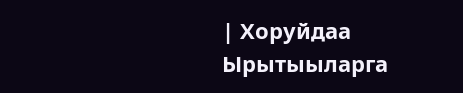| Хоруйдаа
Ырытыыларга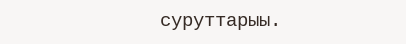суруттарыы.